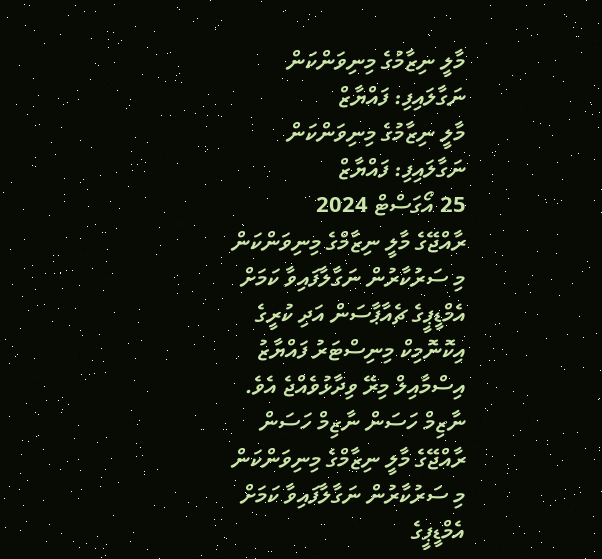މާލީ ނިޒާމުގެ މިނިވަންކަން ނަގާލައިފި: ފައްޔާޒް
މާލީ ނިޒާމުގެ މިނިވަންކަން ނަގާލައިފި: ފައްޔާޒް
25 އޯގަސްޓް 2024
ރާއްޖޭގެ މާލީ ނިޒާމްގެ މިނިވަންކަން މި ސަރުކާރުން ނަގާލާފައިވާ ކަމަށް އެމްޑީޕީގެ ޗެއާޕާސަން އަދި ކުރީގެ އިކޮނޮމިކް މިނިސްޓަރު ފައްޔާޒު އިސްމާއިލް މިރޭ ވިދާޅުވެއްޖެ އެވެ.
ނާޒިމް ހަސަން ނާޒިމް ހަސަން
ރާއްޖޭގެ މާލީ ނިޒާމްގެ މިނިވަންކަން މި ސަރުކާރުން ނަގާލާފައިވާ ކަމަށް އެމްޑީޕީގެ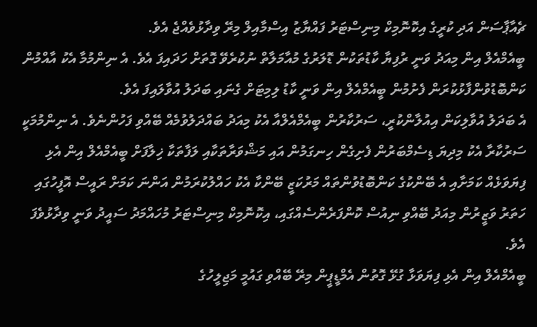ޗެއާޕާސަން އަދި ކުރީގެ އިކޮނޮމިކް މިނިސްޓަރު ފައްޔާޒު އިސްމާއިލް މިރޭ ވިދާޅުވެއްޖެ އެވެ.
ބީއެމްއެލް އިން މިއަދު ވަނީ ރުފިޔާ ކާޑުތަކުން ޑޮލަރުގެ މުއާމަލާތް ނުކުރެވޭ ގޮތަށް ހަދައިފަ އެވެ. އެ ނިންމުމާ އެކު އާއްމުން ކަންބޮޑުވުންފާޅުކުރަން ފެށުމުން ބީއެމްއެލް އިން ވަނީ ކާޑު ލިމިޓަށް ގެނައި ބަދަލު އުވާލައިފަ އެވެ.
އެ ބަދަލު އުވާލިކަން އިއުލާންކުރީ، ސަރުކާރުން ބީއެމްއެލްއާ އެކު މިއަދު ބައްދަލުވުމެއް ބޭއްވި ފަހުންނެވެ. އެ ނިންމުމަކީ ސަރުކާރާ އެކު މިދިޔަ ޑިސެމްބަރުން ފެށިގެން ހިނގަމުން އައި މަޝްވަރާތަކާއި ލަފާތަކާ ޚިލާފަށް ބީއެމްއެލް އިން އެޅި ފިޔަވަޅެއް ކަމަށާއި އެ ބޭންކުގެ ކަންބޮޑުވުންތައް މަރުކަޒީ ބޭންކާ އެކު ހައްލުކުރަމުން އަންނަ ކަމަށް ރައީސް އޮފީހުގައި ހަތަރު ވަޒީރުން މިއަދު ބޭއްވި ނިއުސް ކޮންފަރެންސެއްގައި، އިކޮނޮމިކް މިނިސްޓަރު މުހައްމަދު ސައީދު ވަނީ ވިދާޅުވެފަ އެވެ.
ބީއެމްއެލް އިން އެޅި ފިޔަވަޅާ ގުޅޭ ގޮތުން އެމްޑީޕީން މިރޭ ބޭއްވި ގައުމީ މަޖިލީހުގެ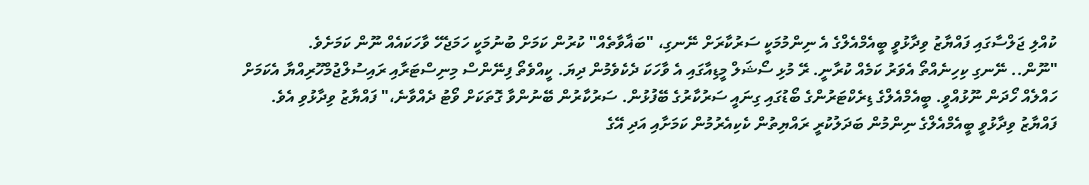ކުއްލި ޖަލްސާގައި ފައްޔާޒު ވިދާޅުވީ ބީއެމްއެލްގެ އެ ނިންމުމަކީ ސަރުކާރަށް ނޭނގި، "ބަޣާވާތެއް" ކުރުން ކަމަށް ބުނުމަކީ ހަމަޖެހޭ ވާހަކައެއް ނޫން ކަމަށެވެ.
"ނޫން.. ނޭނގި ކިހިނެއްތޯ އެވަރު ކަމެއް ކުރާނީ. ރޭ މުޅި ސޯޝަލް މީޑިއާގައި އެ ވާހަކަ ދެކެވެމުން ދިޔަ. ކީއްވެތޯ ފިނޭންސް މިނިސްޓަރާއި ރައިސުލްޖުމްހޫރިއްޔާ އެކަމަށް ހައްލެއް ހޯދަން ނޫޅުއްވީ. ބީއެމްއެލްގެ ޑިރެކްޓަރުންގެ ބޯޑުގައި ގިނައީ ސަރުކާރުގެ ބޭފުޅުން. ސަރުކާރުން ބޭނުންވާ ގޮތަކަށް ވޯޓު ދެއްވާނެ،" ފައްޔާޒު ވިދާޅުވި އެވެ.
ފައްޔާޒު ވިދާޅުވީ ބީއެމްއެލްގެ ނިންމުން ބަދަލުކުރީ ރައްޔިތުން ކެކިއެރުމުން ކަމަށާއި އަދި އޭގެ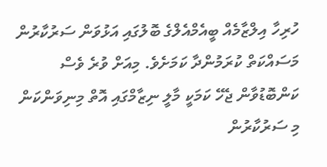ހުރިހާ އިލްޒާމެއް ބީއެމްއެލްގެ ބޮލުގައި އަޅުވަން ސަރުކާރުން މަސައްކަތް ކުރަމުންދާ ކަމަށެވެ. މިއަށް ވުރެ ވެސް ކަންބޮޑުވާން ޖެހޭ ކަމަކީ މާލީ ނިޒާމްގައި އޮތް މިނިވަންކަން މި ސަރުކާރުން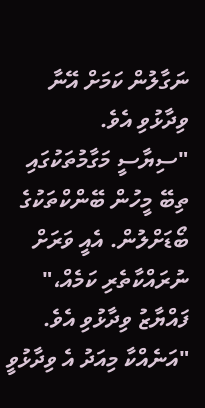ނަގާލުން ކަމަށް އޭނާ ވިދާޅުވި އެވެ.
"ސިޔާސީ މަގާމުތަކުގައި ތިބޭ މީހުން ބޭންކްތަކުގެ ބޯޑަށްލުން. އެއީ ވަރަށް ނުރައްކާތެރި ކަމެއް،" ފައްޔާޒު ވިދާޅުވި އެވެ.
"އަނެއްކާ މިއަދު އެ ވިދާޅުވީ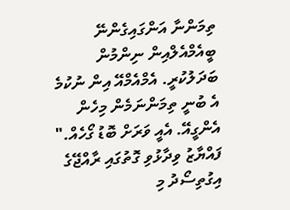ތިމަންނާ އަންގައިގެންނޭ ބީއެމްއެލްއިން ނިންމުން ބަދަލުކުރީ. އެމްއެމްއޭ އިން ނުކުމެ އެ ބުނީ ތިމަންނަމެން މިހެން އެންގީއޭ. އެއީ ވަރަށް ބޮޑު ގޯހެއް."
ފައްޔާޒު ވިދާޅުވި ގޮތުގައި ރާއްޖޭގެ އިގުތިސޯދު މި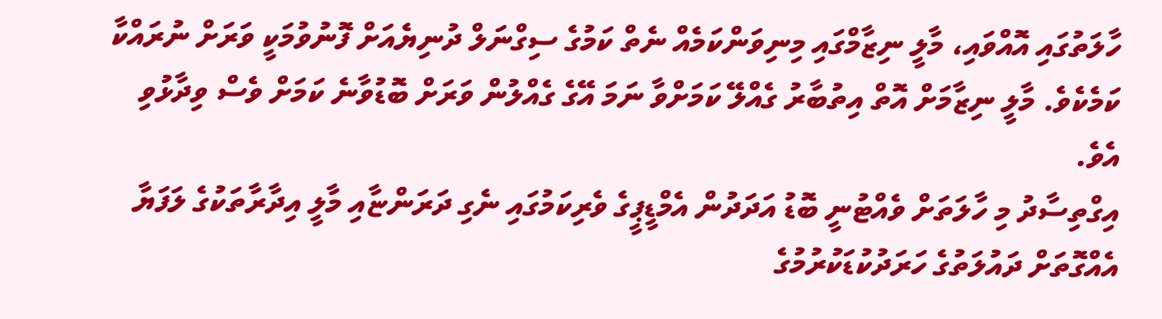ހާލަތުގައި އޮއްވައި، މާލީ ނިޒާމްގައި މިނިވަންކަމެއް ނެތް ކަމުގެ ސިގްނަލް ދުނިޔެއަށް ފޮނުވުމަކީ ވަރަށް ނުރައްކާ ކަމެކެވެ. މާލީ ނިޒާމަށް އޮތް އިތުބާރު ގެއްލޭ ކަމަށްވާ ނަމަ އޭގެ ގެއްލުން ވަރަށް ބޮޑުވާނެ ކަމަށް ވެސް ވިދާޅުވި އެވެ.
އިގްތިސާދު މި ހާލަތަށް ވެއްޓުނީ ބޮޑު އަދަދުން އެމްޑީޕީގެ ވެރިކަމުގައި ނެގި ދަރަންޏާއި މާލީ އިދާރާތަކުގެ ލަފަޔާ އެއްގޮތަށް ދައުލަތުގެ ހަރަދުކުޑަކުރުމުގެ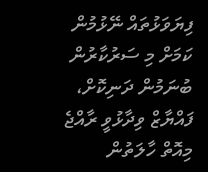ފިޔަވަޅުތައް ނޭޅުމުން ކަމަށް މި ސަރުކާރުން ބުނަމުން ދަނިކޮށް، ފައްޔާޒް ވިދާޅުވީ ރާއްޖެ މިއޮތް ހާލަތުން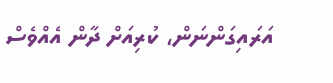އަރައިގަންނަން، ކުރިއަށް ދާން އެއްވެސް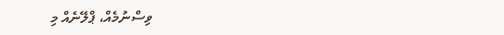ވިސްނުމެއް، ޕްލޭނެއް މި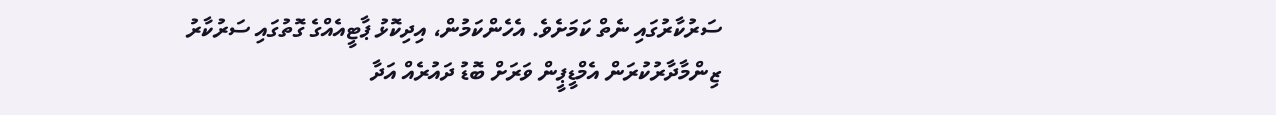ސަރުކާރުގައި ނެތް ކަމަށެވެ. އެހެންކަމުން، އިދިކޮޅު ޕާޓީއެއްގެ ގޮތުގައި ސަރުކާރު ޒިންމާދާރުކުރަން އެމްޑީޕީން ވަރަށް ބޮޑު ދައުރެއް އަދާ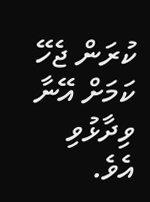ކުރަން ޖެހޭ ކަމަށް އޭނާ ވިދާޅުވި އެވެ.